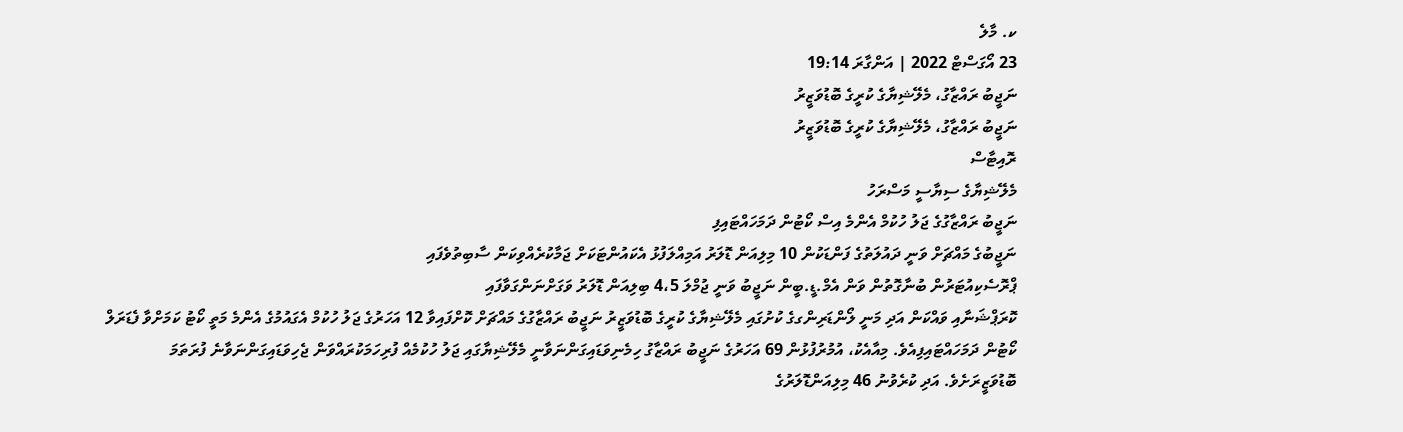ކ. މާލެ
23 އޯގަސްޓް 2022 | އަންގާރަ 19:14
ނަޖީބު ރައްޒާގު، މެލޭޝިޔާގެ ކުރީގެ ބޮޑުވަޒީރު
ނަޖީބު ރައްޒާގު، މެލޭޝިޔާގެ ކުރީގެ ބޮޑުވަޒީރު
ރޮއިޓާސް
މެލޭޝިޔާގެ ސިޔާސީ މަސްރަހު
ނަޖީބު ރައްޒާގުގެ ޖަލު ހުކުމް އެންމެ އިސް ކޯޓުން ދަމަހައްޓައިފި
ނަޖީބުގެ މައްޗަށް ވަނީ ދައުލަތުގެ ފަންޑަކުން 10 މިލިއަން ޑޮލަރު އަމިއްލަފުޅު އެކައުންޓަކަށް ޖަމާކުރެއްވިކަން ސާބިތުވެފައި
ޕްރޮސެކިއުޓަރުން ބުނާގޮތުން ވަން އެމް.ޑީ.ބީން ނަޖީބު ވަނީ ޖުމްލަ 4،5 ބިލިއަން ޑޮލަރު ވަގަށްނަންގަވާފައި
ކޮރަޕްޝަނާއި ވައްކަން އަދި މަނީ ލޯންޑަރިންގގެ ކުށުގައި މެލޭޝިޔާގެ ކުރީގެ ބޮޑުވަޒީރު ނަޖީބު ރައްޒާގުގެ މައްޗަށް ކޮށްފައިވާ 12 އަހަރުގެ ޖަލު ހުކުމް އެގައުމުގެ އެންމެ މަތީ ކޯޓު ކަމަށްވާ ފެޑަރަލް ކޯޓުން ދަމަހައްޓައިފިއެވެ. މިއާއެކު، އުމުރުފުޅުން 69 އަހަރުގެ ނަޖީބު ރައްޒާގު ހިމެނިވަޑައިގަންނަވާނީ މެލޭޝިޔާގައި ޖަލު ހުކުމެއް ފުރިހަމަކުރައްވަން ޖެހިވަޑައިގަންނަވާނެ ފުރަތަމަ ބޮޑުވަޒީރަށެވެ. އަދި ކުރެވުނު 46 މިލިއަންޑޮލަރުގެ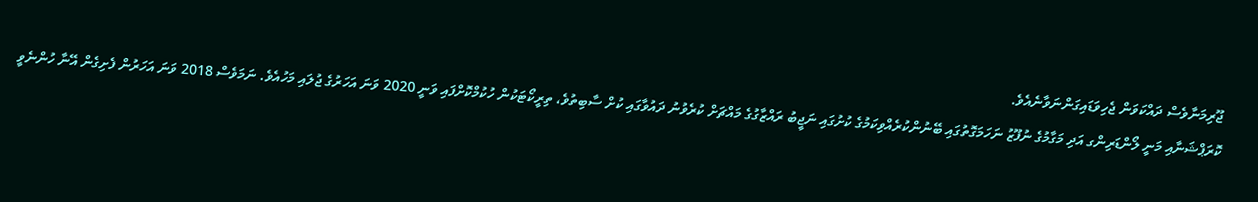ޖޫރިމަނާވެސް ދައްކަވަން ޖެހިވަޑައިގަންނަވާނެއެވެ.
ކޮރަޕްޝަނާއި މަނީ ލޯންޑަރިންގ އަދި މަގާމުގެ ނުފޫޒު ނަހަމަގޮތުގައި ބޭނުންކުރެއްވިކަމުގެ ކުށުގައި ނަޖީބު ރައްޒާގުގެ މައްޗަށް ކުރެވުނު ދައުވާގައި ކުށް ސާބިތުވެ، ތިރީކޯޓަކުން ހުކުމްކޮށްފައި ވަނީ 2020 ވަނަ އަހަރުގެ ޖުލައި މަހުއެވެ. ނަމަވެސް 2018 ވަނަ އަހަރުން ފެށިގެން އޭނާ ހުންނެވީ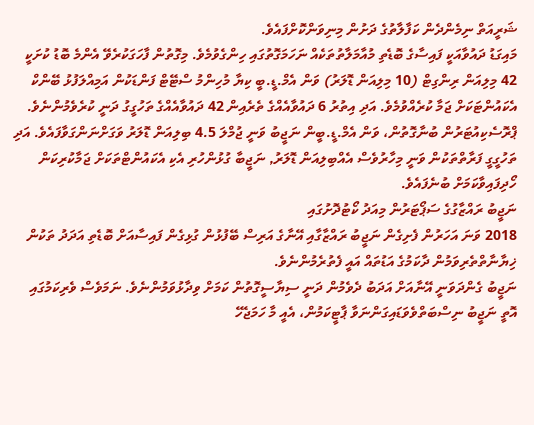ޝަރީއަތް ނިމެންދެން ކަފާލާތުގެ ދަށުން މިނިވަންކޮށްފައެވެ.
މައިގަޑު ދައުވާއަކީ ފައިސާގެ ބޮޑެތި މުއާމަލާތުތަކެއް ނަހަމަގޮތުގައި ހިންގެވުމެވެ. މިގޮތުން ފާހަގަކުރެވޭ އެންމެ ބޮޑު ކުށަކީ 42 މިލިއަން ރިންގިޓް (10 މިލިއަން ޑޮލަރު) ވަން އެމް.ޑީ.ބީ ކިޔާ މުހިންމު ސްޓޭޓް ފަންޑަކުން އަމިއްލަފުޅު ބޭންކް އެކައުންޓަކަށް ޖަމާ ކުރެއްވުމެވެ. އަދި އިތުރު 6 ދައުވާއެއްގެ ތެރެއިން 42 ދައުވާއެއްގެ ތަހުގީގު ދަނީ ކުރެވެމުންނެވެ.
ޕްރޮސެކިއުޓަރުން ބުނާގޮތުން، ވަން އެމް.ޑީ.ބީން ނަޖީބު ވަނީ ޖުމްލަ 4.5 ބިލިއަން ޑޮލަރު ވަގަށްނަންގަވާފައެވެ. އަދި ތަހުގީގީ ފަރާތްތަކުން ވަނީ މިހާރުވެސް އެއްބިލިއަން ޑޮލަރު, ނަޖީބާ ގުޅުންހުރި އެކި އެކައުންޓްތަކަށް ޖަމާކުރިކަން ހޯދިފައިވާކަމަށް ބުނެފައެވެ.
ނަޖީބު ރައްޒާގުގެ ސަޕޯޓަރުން މިއަދު ކޯޓުދޮށުގައި
2018 ވަނަ އަހަރުން ފެށިގެން ނަޖީބު ރައްޒާގާއި އޭނާގެ އަރިސް ބޭފުޅުން ގުޅިގެން ފައިސާއަށް ބޮޑެތި އަދަދު ތަކުން ޚިޔާނާތްތެރިވަމުން ދާކަމުގެ އަޑުތައް އައީ ފެތުރެމުންނެވެ.
ނަޖީބު ގެންދަވަނީ އޭނާއަށް އަދަބު ދެވެމުން ދަނީ ސިޔާސީގޮތުން ކަމަށް ވިދާޅުވަމުންނެވެ. ނަމަވެސް ވެރިކަމުގައި އޮތީ ނަޖީބު ނިސްބަތްވެވަޑައިގަންނަވާ ޕާޓީކަމުން، އެއީ މާ ހަމަޖެހޭ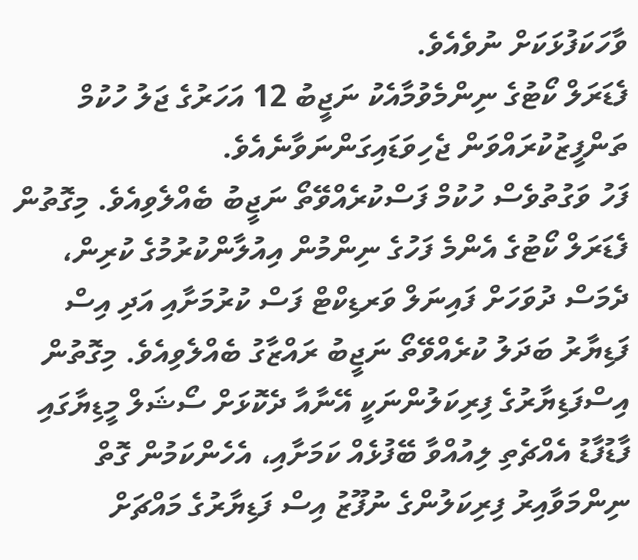ވާހަކަފުޅަކަށް ނުވެއެވެ.
ފެޑަރަލް ކޯޓުގެ ނިންމެވުމާއެކު ނަޖީބު 12 އަހަރުގެ ޖަލު ހުކުމް ތަންފީޒުކުރައްވަން ޖެހިވަޑައިގަންނަވާނެއެވެ.
ފަހު ވަގުތުވެސް ހުކުމް ފަސްކުރެއްވޭތޯ ނަޖީބު ބެއްލެވިއެވެ. މިގޮތުން ފެޑަރަލް ކޯޓުގެ އެންމެ ފަހުގެ ނިންމުން އިއުލާންކުރުމުގެ ކުރިން، ދެމަސް ދުވަހަށް ފައިނަލް ވަރޑިކްޓް ފަސް ކުރުމަށާއި އަދި އިސް ފަޑިޔާރު ބަދަލު ކުރެއްވޭތޯ ނަޖީބު ރައްޒާގު ބެއްލެވިއެވެ. މިގޮތުން އިސްފަޑިޔާރުގެ ފިރިކަލުންނަކީ އޭނާއާ ދެކޮޅަށް ސޯޝަލް މީޑިޔާގައި ފާޑުފާޑު އެއްޗެތި ލިއުއްވާ ބޭފުޅެއް ކަމަށާއި، އެހެންކަމުން ގޮތް ނިންމަވާއިރު ފިރިކަލުންގެ ނުފޫޒު އިސް ފަޑިޔާރުގެ މައްޗަށް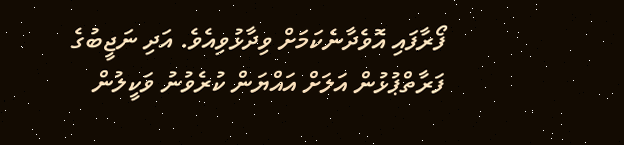ފޯރާފައި އޮވެދާނެކަމަށް ވިދާޅުވިއެވެ. އަދި ނަޖީބުގެ ފަރާތްޕުޅުން އަލަށް އައްޔަން ކުރެވުނު ވަކީލުން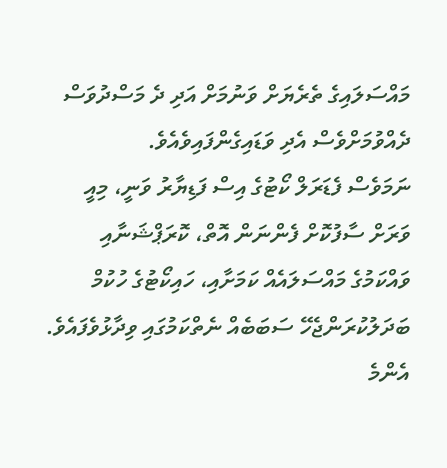މައްސަލައިގެ ތެރެޔަށް ވަނުމަށް އަދި ދެ މަސްދުވަސް ދެއްވުމަށްވެސް އެދި ވަޑައިގެންފައިވެއެވެ.
ނަމަވެސް ފެޑަރަލް ކޯޓުގެ އިސް ފަޑިޔާރު ވަނީ، މިއީ ވަރަށް ސާފުކޮށް ފެންނަން އޮތް، ކޮރަޕްޝަނާއި ވައްކަމުގެ މައްސަލައެއް ކަމަށާއި، ހައިކޯޓުގެ ހުކުމް ބަދަލުކުރަންޖެހޭ ސަބަބެއް ނެތްކަމުގައި ވިދާޅުވެފައެވެ.
އެންމެ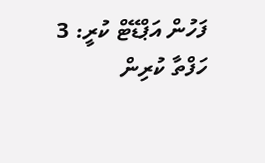ފަހުން އަޕްޑޭޓް ކުރީ: 3 ހަފްތާ ކުރިން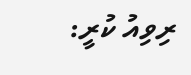ރިވިއު ކުރީ: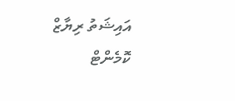އައިޝަތު ރިޔާޒް
ކޮމެންޓް